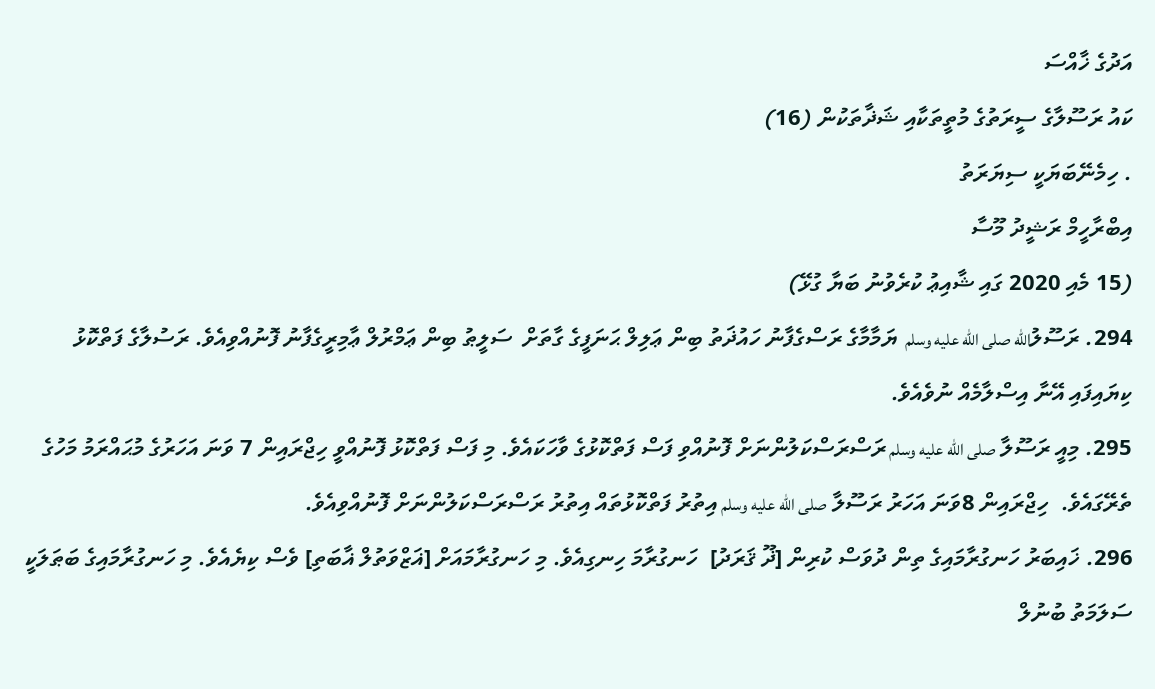އަދުގެ ޚާއްސަ
ކައު ރަސޫލާގެ ސީރަތުގެ މުތީތަކާއި ޝަޛާތަކުން (16)
. ހިމެނޭބަޔަކީ ސިޔަރަތު
އިބްރާހީމް ރަޝީދު މޫސާ
(15 މެއި 2020 ގައި ޝާއިޢު ކުރެވުނު ބަޔާ ގުޅޭ)
294. ރަސޫލުالله صلى الله عليه وسلم  ޔަމާމާގެ ރަސްގެފާނު ހައުޛަތު ބިން ޢަލިލް ޙަނަފީގެ ގާތަށް  ސަލީޠު ބިން ޢަމްރުލް ޢާމިރީގެފާނު ފޮނުއްވިއެވެ. ރަސުލާގެ ފަތްކޮޅު ކިޔައިފައި އޭނާ އިސްލާމެއް ނުވެއެވެ.
295. މިއީ ރަސޫލާ صلى الله عليه وسلم ރަސްރަސްކަލުންނަށް ފޮނުއްވި ފަސް ފަތްކޮޅުގެ ވާހަކައެވެ. މި ފަސް ފަތްކޮޅު ފޮނުއްވީ ހިޖްރައިން 7 ވަނަ އަހަރުގެ މުޙައްރަމު މަހުގެ ތެރޭގައެވެ.  ހިޖްރައިން 8ވަނަ އަހަރު ރަސޫލާ صلى الله عليه وسلم އިތުރު ފަތްކޮޅުތައް އިތުރު ރަސްރަސްކަލުންނަށް ފޮނުއްވިއެވެ.
296. ޚައިބަރު ހަނގުރާމައިގެ ތިން ދުވަސް ކުރިން [ޛޫ ޤަރަދު]  ހަނގުރާމަ ހިނގިއެވެ. މި ހަނގުރާމައަށް [ޣަޒްވަތުލް ޣާބަތި] ވެސް ކިޔެއެވެ. މި ހަނގުރާމައިގެ ބަޠަލަކީ ސަލަމަތު ބުނުލް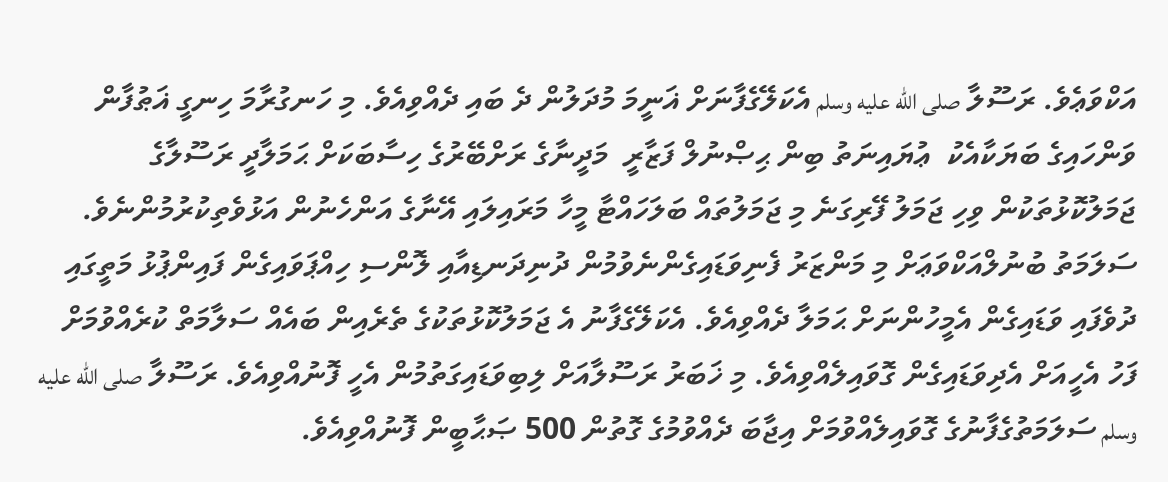އަކްވަޢެވެ. ރަސޫލާ صلى الله عليه وسلم އެކަލޭގެފާނަށް ޣަނީމަ މުދަލުން ދެ ބައި ދެއްވިއެވެ. މި ހަނގުރާމަ ހިނގީ ޣަޠުފާން ވަންހައިގެ ބަޔަކާއެކު  ޢުޔައިނަތު ބިން ޙިޞްނުލް ފަޒާރީ  މަދީނާގެ ރަށްބޭރުގެ ހިސާބަކަށް ޙަމަލާދީ ރަސޫލާގެ ޖަމަލުކޮޅުތަކުން ވިހި ޖަމަލު ފޭރިގަނެ މި ޖަމަލުތައް ބަލަހައްޓާ މީހާ މަރައިލައި އޭނާގެ އަންހެނުން އަޅުވެތިކުރުމުންނެވެ. ސަލަމަތު ބުނުލްއަކްވަޢަށް މި މަންޒަރު ފެނިވަޑައިގެންނެވުމުން ދުނިދަނޑިއާއި ލޮންސި ހިއްޕަވައިގެން ފައިންޕުޅު މަތީގައި ދުވެފައި ވަޑައިގެން އެމީހުންނަށް ޙަމަލާ ދެއްވިއެވެ. އެކަލޭގެފާނު އެ ޖަމަލުކޮޅުތަކުގެ ތެރެއިން ބައެއް ސަލާމަތް ކުރެއްވުމަށް ފަހު އެހީއަށް އެދިވަޑައިގެން ގޮވައިލެއްވިއެވެ. މި ޚަބަރު ރަސޫލާއަށް ލިބިވަޑައިގަތުމުން އެހީ ފޮނުއްވިއެވެ. ރަސޫލާ صلى الله عليه وسلم ސަލަމަތުގެފާނުގެ ގޮވައިލެއްވުމަށް އިޖާބަ ދެއްވުމުގެ ގޮތުން 500 ޞަޙާބީން ފޮނުއްވިއެވެ.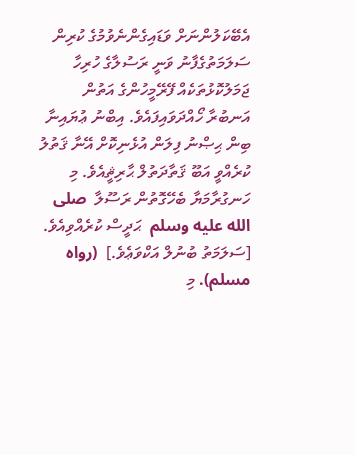އެބޭކަލުންނަށް ވަޑައިގެންނެވުމުގެ ކުރިން ސަލަމަތުގެފާނު ވަނީ ރަސުލާގެ ހުރިހާ ޖަމަލުކޮޅުތަކެއް ފޭރޭމީހުންގެ އަތުން އަނބުރާ ހޯއްދަވައިފައެވެ. އިބްނު ޢުޔައިނާ ބިން ޙިޞްނު ފިލަން އުޅެނިކޮށް އޭނާ ޤަތުލު ކުރެއްވީ އަބޫ ޤަތާދަތުލް ޙާރިޘީއެވެ. މި ހަނގުރާމަޔާ ބެހޭގޮތުން ރަސޫލާ  صلى الله عليه وسلم  ޙަދީސް ކުރެއްވިއެވެ. [ސަލަމަތު ބުނުލް އަކްވަޢެވެ.]  (رواه مسلم). މި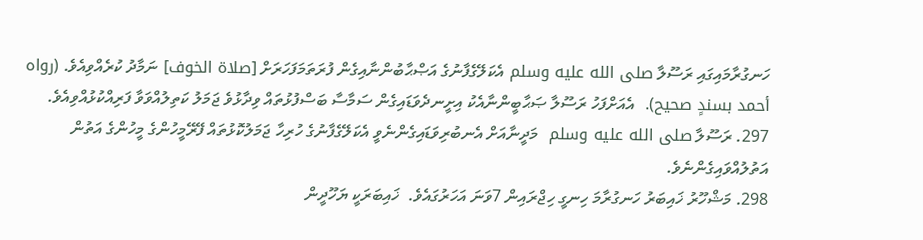ހަނގުރާމައިގައި ރަސޫލާ صلى الله عليه وسلم އެކަލޭގެފާނުގެ އަޞްޙާބުންނާއިގެން ފުރަތަމަފަހަރަށް [صلاة الخوف] ނަމާދު ކުރެއްވިއެވެ. (رواه أحمد بسندٍ صحيح).  އެއަށްފަހު ރަސޫލާ ޞަޙާބީންނާއެކު އިށީނދެވަޑައިގެން ސަމާސާ ބަސްފުޅުތައް ވިދާޅުވެ ޖަމަލު ކަތިލުއްވަވާ ފަރިއްކުޅުއްވިއެވެ.
297. ރަސޫލާ صلى الله عليه وسلم  މަދީނާއަށް އެނބުރިވަޑައިގެންނެވީ އެކަލޭގެފާނުގެ ހުރިހާ ޖަމަލުކޮޅުތައް ފޭރޭމީހުންގެ މީހުންގެ އަތުން އަތުލުއްވައިގެންނެވެ.
298. މަޝްހޫރު ޚައިބަރު ހަނގުރާމަ ހިނގީ ހިޖްރައިން 7ވަނަ އަހަރުގައެވެ.  ޚައިބަރަކީ ޔަހޫދީން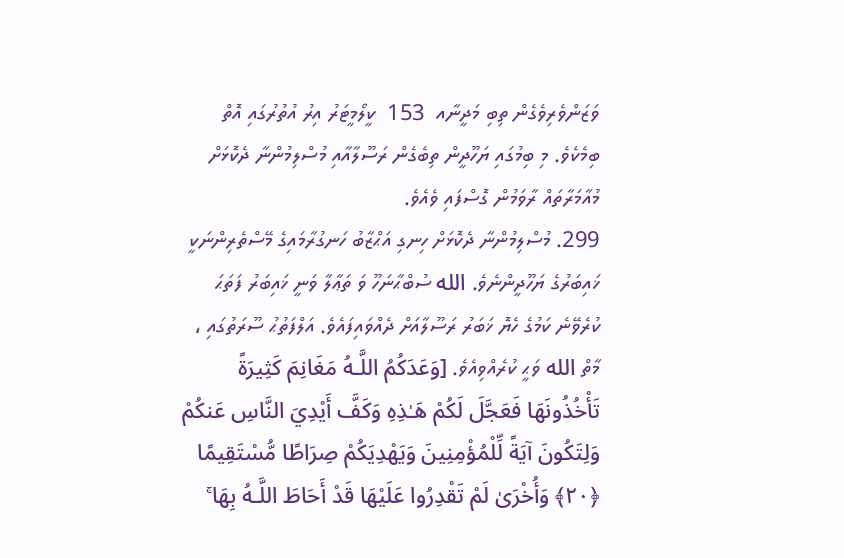ވަޒަންވެރިވެގެން ތިބި މަދީނާއ  153  ކީލޯމީޓަރު އިރު އުތުރުގައި އޮތް ބިމެކެވެ. މި ބިމުގައި ޔަހޫދީން ތިބެގެން ރަސޫލާއާއި މުސްލިމުންނާ ދެކޮޅަށް މުއާމަރާތައް ރާވަމުން ގޮސްފައި ވެއެވެ.
299. މުސްލިމުންނާ ދެކޮޅަށް ހިނގި އަޙްޒާބު ހަނގުރާމައިގެ މޭސްތެރިންނަކީ ޚައިބަރުގެ ޔަހޫދީންނެވެ. الله ސުބްޙާނަހޫ ވަ ތަޢާލާ ވަނީ ޚައިބަރު ފަތަޙަ ކުރެވޭނެ ކަމުގެ ހެޔޮ ޚަބަރު ރަސޫލާއަށް ދެއްވައިފައެވެ. އަލްފަތުޙު ސޫރަތުގައި ، މާތް الله ވަޙީ ކުރެއްވިއެވެ. [وَعَدَكُمُ اللَّـهُ مَغَانِمَ كَثِيرَةً تَأْخُذُونَهَا فَعَجَّلَ لَكُمْ هَـٰذِهِ وَكَفَّ أَيْدِيَ النَّاسِ عَنكُمْ وَلِتَكُونَ آيَةً لِّلْمُؤْمِنِينَ وَيَهْدِيَكُمْ صِرَاطًا مُّسْتَقِيمًا ﴿٢٠﴾ وَأُخْرَىٰ لَمْ تَقْدِرُوا عَلَيْهَا قَدْ أَحَاطَ اللَّـهُ بِهَا ۚ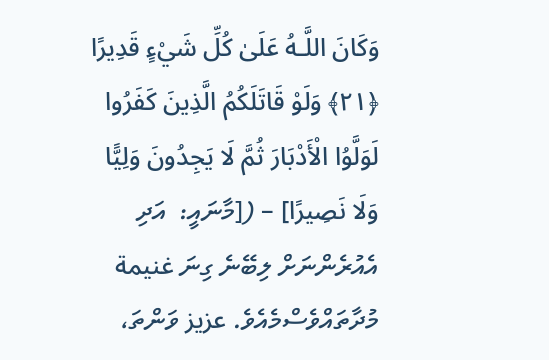وَكَانَ اللَّـهُ عَلَىٰ كُلِّ شَيْءٍ قَدِيرًا ﴿٢١﴾ وَلَوْ قَاتَلَكُمُ الَّذِينَ كَفَرُوا لَوَلَّوُا الْأَدْبَارَ ثُمَّ لَا يَجِدُونَ وَلِيًّا وَلَا نَصِيرًا] – ([މާނައީ:  އަދި އެއުރެންނަށް ލިބޭނެ ގިނަ غنيمة މުދާތައްވެސްމެއެވެ. عزيز ވަންތަ،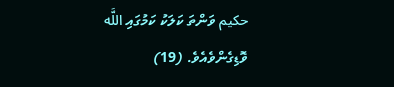حكيم ވަންތަ ކަލަކު ކަމުގައި اللَّه ވޮޑިގެންވެއެވެ. (19)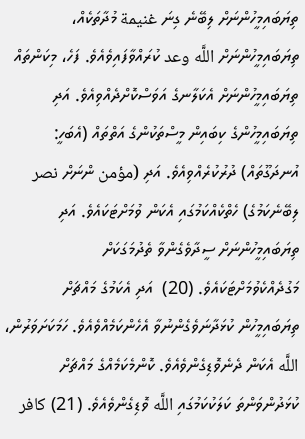ތިޔަބައިމީހުންނަށް ލިބޭނެ ގިނަ غنيمة މުދާތަކެއް، ތިޔަބައިމީހުންނަށް اللَّه وعد ކުރައްވާފައިވެއެވެ. ފަހެ، މިކަންތައް ތިޔަބައިމީހުންނަށް އެކަލާނގެ އަވަސްކޮށްދެއްވިއެވެ. އަދި ތިޔަބައިމީހުންގެ ކިބައިން މީސްތަކުންގެ އަތްތައް (އެބަހީ: އުނދަގޫތައް) ދުރުކުރެއްވިއެވެ. އަދި (مؤمن ންނަށް نصر ލިބޭނެކަމުގެ) ހެތްކެއްކަމުގައި އެކަން ވުމަށްޓަކައެވެ. އަދި ތިޔަބައިމީހުންނަށް ސީދާވެގެންވާ ތެދުމަގަކަށް މަގުދެއްކެވުމަށްޓަކައެވެ. (20)  އަދި އެކަމުގެ މައްޗަށް ތިޔަބައިމީހުން ކުޅަދާނަވެގެންނުވާ އެހެންކަމެއްވެއެވެ. ހަމަކަށަވަރުން، اللَّه އެކަން ދެނެވޮޑިގެންވެއެވެ. ކޮންމެކަމެއްގެ މައްޗަށް ކުޅަދުންވަންތަ ކަލަކުކަމުގައި اللَّه ވޮޑިގެންވެއެވެ. (21) كافر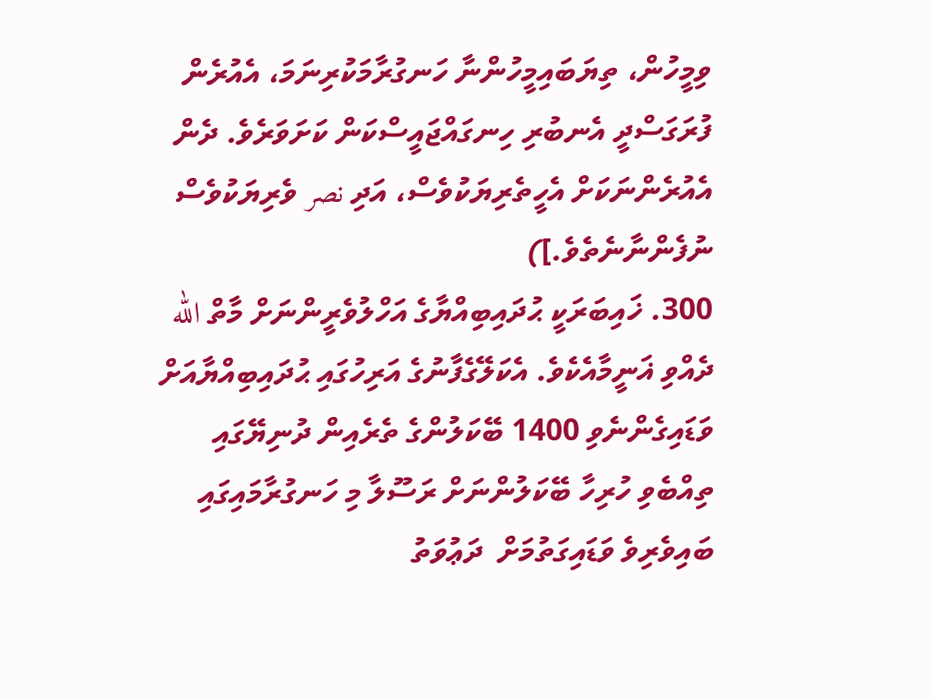ވިމީހުން، ތިޔަބައިމީހުންނާ ހަނގުރާމަކުރިނަމަ، އެއުރެން ފުރަގަސްދީ އެނބުރި ހިނގައްޖައީސްކަން ކަށަވަރެވެ. ދެން އެއުރެންނަކަށް އެހީތެރިޔަކުވެސް، އަދި نصر ވެރިޔަކުވެސް ނުފެންނާނެތެވެ.])
300. ޚައިބަރަކީ ޙުދައިބިއްޔާގެ އަހްލުވެރީންނަށް މާތް الله ދެއްވި ޣަނީމާއެކެވެ. އެކަލޭގެފާނުގެ އަރިހުގައި ޙުދައިބިއްޔާއަށް ވަޑައިގެންނެވި 1400 ބޭކަލުންގެ ތެރެއިން ދުނިޔޭގައި ތިއްބެވި ހުރިހާ ބޭކަލުންނަށް ރަސޫލާ މި ހަނގުރާމައިގައި ބައިވެރިވެ ވަޑައިގަތުމަށް  ދަޢުވަތު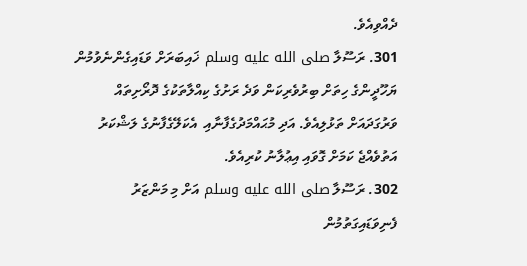ދެއްވިއެވެ.
301. ރަސޫލާ صلى الله عليه وسلم ޚައިބަރަށް ވަޑައިގެންނެވުމުން ޔަހޫދީންގެ ހިތަށް ބިރުވެރިކަން ވަދެ ރަށުގެ ކިއްލާތަކުގެ ދޮރޯށިތައް ވަރުގަދައަށް ތަޅުލިއެވެ. އަދި މުޙައްމަދުގެފާނާއި  އެކަލޭގެފާނުގެ ލަޝްކަރު އަތުވެއްޖެ ކަމަށް ގޮވައި އިޢުލާނު ކުރިއެވެ.
302. ރަސޫލާ صلى الله عليه وسلم އަށް މި މަންޒަރު ފެނިވަޑައިގަތުމުން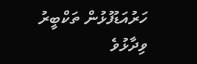ހަރުއަޑުފުޅުން ތަކްބީރު ވިދާޅުވެ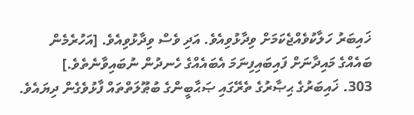ޚައިބަރު ހަލާކުވެއްޖެކަމަށް ވިދާޅުވިއެވެ. އަދި ވެސް ވިދާޅުވިއެވެ. [އަހުރެމެން ބައެއްގެ މައިދާނަށް ފައިބައިފިނަމަ އެބައެއްގެ ހެނދުން ނުބައިވާނެތެވެ.]
303. ޚައިބަރުގެ ޙިޞާރުގެ ތެރޭގައި ޞަޙާބީންގެ ބުޠޫލަތްތައް ފާޅުވެގެން ދިޔައެވެ.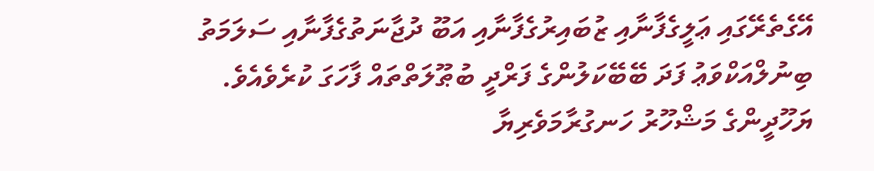އޭގެތެރޭގައި ޢަލީގެފާނާއި ޒުބައިރުގެފާނާއި އަބޫ ދުޖާނަތުގެފާނާއި ސަލަމަތު ބިނުލްއަކްވަޢު ފަދަ ބޭބޭކަލުންގެ ފަރްދީ ބުޠޫލަތްތައް ފާހަގަ ކުރެވެއެވެ. ޔަހޫދީންގެ މަޝްހޫރު ހަނގުރާމަވެރިޔާ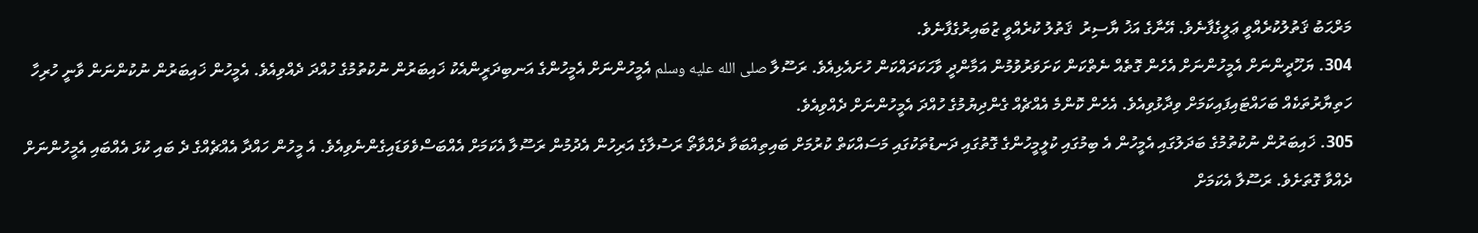މަރްޙަބު ޤަތުލުކުރެއްވީ ޢަލީގެފާނެވެ. އޭނާގެ އަޚު ޔާސިރު  ޤަތުލު ކުރެއްވީ ޒުބައިރުގެފާނެވެ.
304. ޔަހޫދީންނަށް އެމީހުންނަށް އެހެން ގޮތެއް ނެތްކަން ކަށަވަރުވުމުން އަމާންދީ ވާހަކަދައްކަން ހުށައެޅިއެވެ. ރަސޫލާ صلى الله عليه وسلم އެމީހުންނަށް އެމީހުންގެ އަނބިދަރީންއެކު ޚައިބަރުން ނުކުތުމުގެ ހުއްދަ ދެއްވިއެވެ. އެމީހުން ޚައިބަރުން ނުކުންނަން ވާނީ ހުރިހާ ހަތިޔާރުތަކެއް ބަހައްޓައިފައިކަމަށް ވިދާޅުވިއެވެ. އެހެން ކޮންމެ އެއްޗެއް ގެންދިޔުމުގެ ހުއްދަ އެމީހުންނަށް ދެއްވިއެވެ.
305. ޚައިބަރުން ނުކުތުމުގެ ބަދަލުގައި އެމީހުން އެ ބިމުގައި ކުލީމީހުންގެ ގޮތުގައި ދަނޑުތަކުގައި މަސައްކަތް ކުރުމަށް ބައިތިއްބަވާ ދެއްވާތޯ ރަސުލާގެ އަރިހުން އެދުމުން ރަސޫލާ އެކަމަށް އެއްބަސްވެވަޑައިގެންނެވިއެވެ. އެ މީހުން ހައްދާ އެއްޗެއްގެ ދެ ބައި ކުޅަ އެއްބައި އެމީހުންނަށް ދެއްވާ ގޮތަށެވެ. ރަސޫލާ އެކަމަށް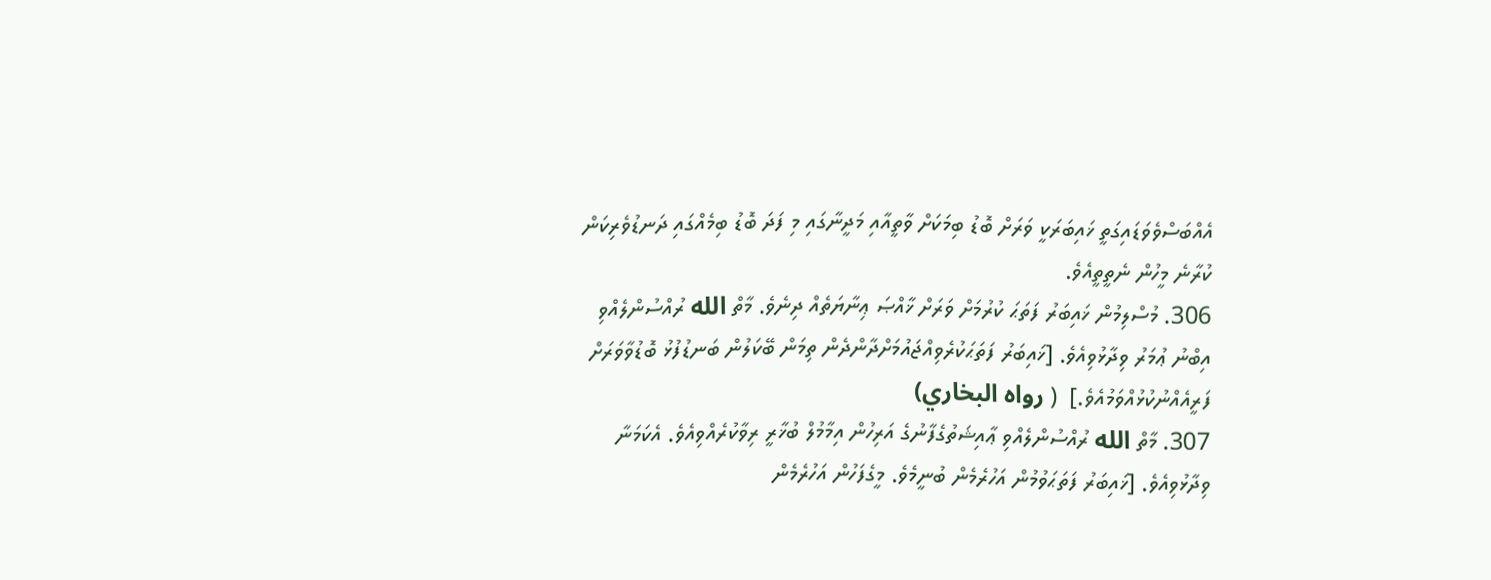އެއްބަސްވެވަޑައިގަތީ ޚައިބަރަކީ ވަރަށް ބޮޑު ބިމަކަށް ވާތީއާއި މަދީނާގައި މި ފަދަ ބޮޑު ބިމެއްގައި ދަނޑުވެރިކަން ކުރާނެ މީހުން ނެތީތީއެވެ.
306. މުސްލިމުން ޚައިބަރު ފަތަޙަ ކުރުމަށް ވަރަށް ޚާއްޞަ ޢިނާޔަތެއް ދިނެވެ. މާތް الله ރުއްސުންލެއްވި އިބްނު ޢުމަރު ވިދާޅުވިއެވެ. [ޚައިބަރު ފަތަޙަކުރެވިއްޖައުމަށްދާންދެން ތިމަން ބޭކަލުން ބަނޑުފުޅު ބޮޑުވާވަރަށް ފަރީއެއްނުކުޅުއްވަމުއެވެ.]  ( رواه البخاري)
307. މާތް الله ރުއްސުންލެއްވި ޢާއިޝަތުގެފާނުގެ އަރިހުން އިމާމުލް ބުޚާރީ ރިވާކުރެއްވިއެވެ. އެކަމަނާ ވިދާޅުވިއެވެ. [ޚައިބަރު ފަތަޙަވުމުން އަހުރެމެން ބުނީމެވެ. މީގެފަހުން އަހުރެމެން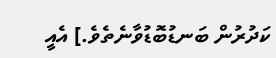ކަދުރުން ބަނޑުބޮޑުވާނެތެވެ.] އެއީ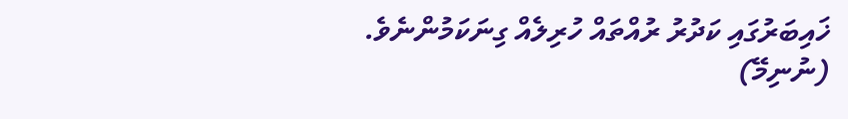ޚައިބަރުގައި ކަދުރު ރުއްތައް ހުރިލެއް ގިނަކަމުންނެވެ.
(ނުނިމޭ)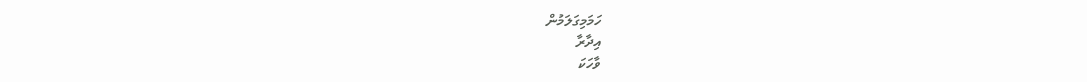ހަމަމިގަލަމުން
އިދާރާ
ވާހަކަ